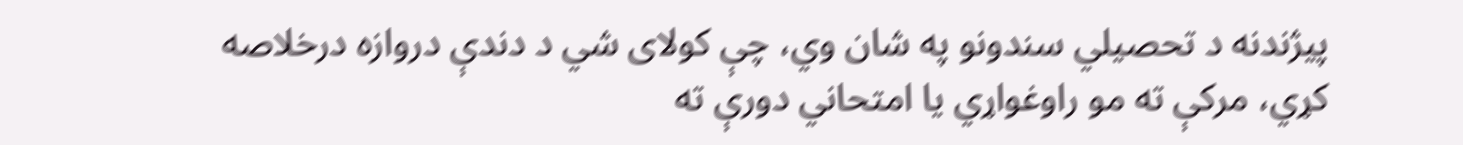پيژندنه د تحصيلي سندونو په شان وي، چې کولای شي د دندې دروازه درخلاصه کړي، مرکې ته مو راوغواړي يا امتحاني دورې ته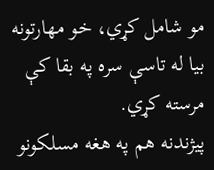مو شامل کړي، خو مهارتونه بيا له تاسې سره په بقا کې مرسته کړي.
پيژندنه هم په هغه مسلکونو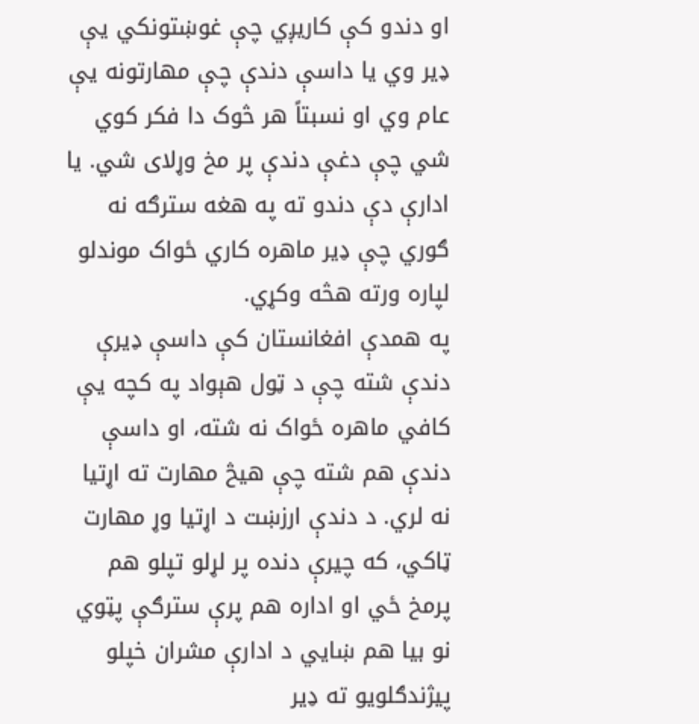او دندو کې کاريږي چې غوښتونکي يې ډير وي يا داسې دندې چې مهارتونه يې عام وي او نسبتاً هر څوک دا فکر کوي شي چې دغې دندې پر مخ وړلای شي. يا ادارې دې دندو ته په هغه سترګه نه ګوري چې ډير ماهره کاري ځواک موندلو لپاره ورته هڅه وکړي.
په همدې افغانستان کې داسې ډيرې دندې شته چې د ټول هېواد په کچه يې کافي ماهره ځواک نه شته، او داسې دندې هم شته چې هيڅ مهارت ته اړتيا نه لري. د دندې ارزښت د اړتيا وړ مهارت ټاکي، که چيرې دنده پر لړلو تپلو هم پرمخ ځي او اداره هم پرې سترګې پټوي نو بيا هم ښايي د ادارې مشران خپلو پيژندګلويو ته ډير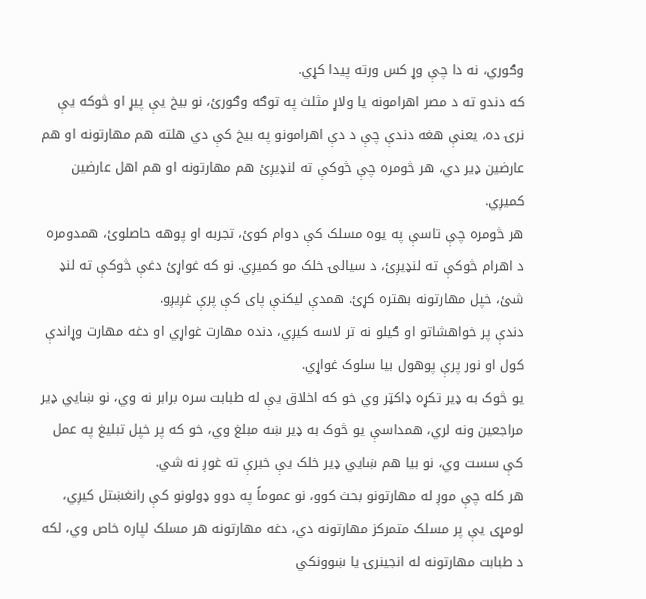وګوري، نه دا چې وړ کس ورته پيدا کړي.
که دندو ته د مصر اهرامونه يا ولاړ مثلث په توګه وګورئ، نو بيخ يې پيړ او څوکه يې نرۍ ده، يعنې هغه دندې چې د دې اهرامونو په بيخ کې دي هلته هم مهارتونه او هم عارضين ډير دي، هر څومره چې څوکې ته لنډيږئ هم مهارتونه او هم اهل عارضين کميږي.
هر څومره چې تاسې په يوه مسلک کې دوام کوئ، تجربه او پوهه حاصلوئ، همدومره د اهرام څوکې ته لنډيږئ، د سيالۍ خلک مو کميږي. نو که غواړئ دغې څوکې ته لنډ شئ، خپل مهارتونه بهتره کړئ. همدې ليکنې پای کې پرې غږيږو.
دندې پر خواهشاتو او ګيلو نه تر لاسه کيږي، دنده مهارت غواړي او دغه مهارت وړاندې کول او نور پرې پوهول بيا سلوک غواړي.
يو څوک به ډير تکړه ډاکټر وي خو که اخلاق يې له طبابت سره برابر نه وي، نو ښايي ډير مراجعين ونه لري، همداسې يو څوک به ډير ښه مبلغ وي، خو که پر خپل تبليغ په عمل کې سست وي، نو بيا هم ښايي ډير خلک يې خبرې ته غوږ نه شي.
هر کله چې موږ له مهارتونو بحث کوو، نو عموماً په دوو ډولونو کې رانغښتل کيږي، لومړی يې پر مسلک متمرکز مهارتونه دي، دغه مهارتونه هر مسلک لپاره خاص وي، لکه د طبابت مهارتونه له انجينرۍ يا ښوونکي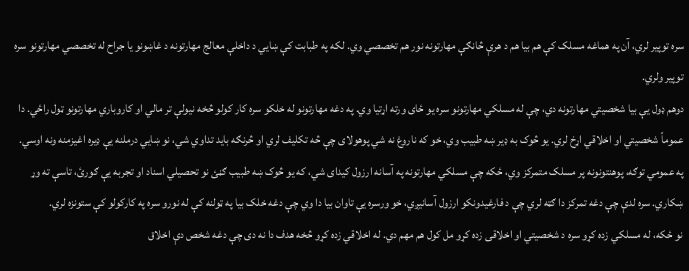سره توپير لري، آن په هماغه مسلک کې هم بيا هم د هرې څانګې مهارتونه نور هم تخصصي وي. لکه په طبابت کې ښايي د داخلې معالج مهارتونه د غاښونو يا جراح له تخصصي مهارتونو سره توپير ولري.
دوهم ډول يې بيا شخصيتي مهارتونه دي، چې له مسلکي مهارتونو سره يو ځای ورته اړتيا وي. په دغه مهارتونو له خلکو سره کار کولو څخه نيولې تر مالي او کاروباري مهارتونو ټول راځي. دا عموماً شخصيتي او اخلاقي اړخ لري. يو څوک به ډير ښه طبيب وي، خو که ناروغ نه شي پوهولای چې څه تکليف لري او څرنګه بايد تداوي شي، نو ښايي درملنه يې ډيره اغيزمنه ونه اوسي.
په عمومي توګه، پوهنتونونه پر مسلک متمرکز وي، ځکه چې مسلکي مهارتونه په آسانه ارزول کيدای شي، که يو څوک ښه طبيب ګڼئ نو تحصيلي اسناد او تجربه يې ګورئ، تاسې ته وړ ښکاري. سره لدې چې دغه تمرکز دا ګټه لري چې د فارغيدونکو ارزول آسانيږي، خو ورسره يې تاوان بيا دا وي چې دغه خلک بيا په ټولنه کې له نورو سره په کارکولو کې ستونزه لري.
نو ځکه، له مسلکي زده کړو سره د شخصيتي او اخلاقی زده کړو مل کول هم مهم دي. له اخلاقي زده کړو څخه هدف دا نه دی چې دغه شخص دې اخلاق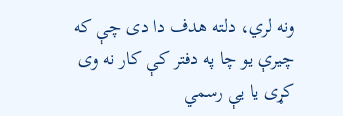ونه لري، دلته هدف دا دی چې که چيرې يو چا په دفتر کې کار نه وی کړی يا يې رسمي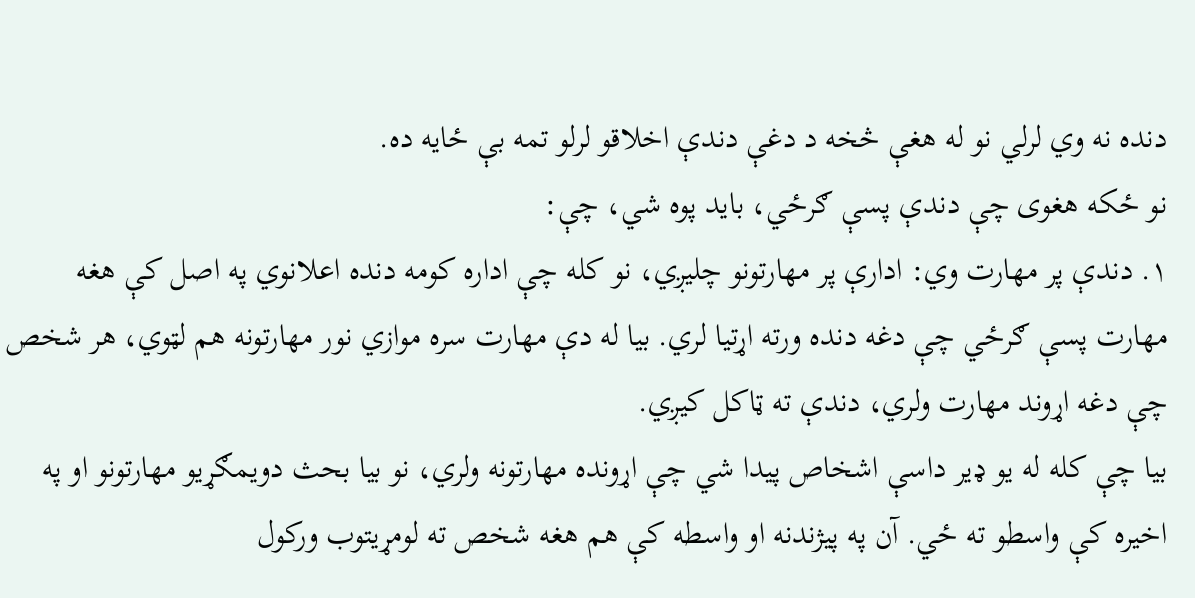دنده نه وي لرلي نو له هغې څخه د دغې دندې اخلاقو لرلو تمه بې ځايه ده.
نو ځکه هغوی چې دندې پسې ګرځي، بايد پوه شي، چې:
۱. دندې پر مهارت وي: ادارې پر مهارتونو چليږي، نو کله چې اداره کومه دنده اعلانوي په اصل کې هغه مهارت پسې ګرځي چې دغه دنده ورته اړتيا لري. بيا له دې مهارت سره موازي نور مهارتونه هم لټوي، هر شخص چې دغه اړوند مهارت ولري، دندې ته ټاکل کيږي.
بيا چې کله له يو ډير داسې اشخاص پيدا شي چې اړونده مهارتونه ولري، نو بيا بحث دويمګړيو مهارتونو او په اخيره کې واسطو ته ځي. آن په پيژندنه او واسطه کې هم هغه شخص ته لومړيتوب ورکول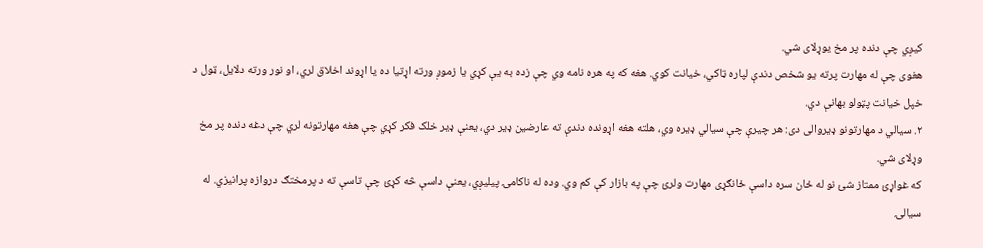کيږي چې دنده پر مخ يوړلای شي.
هغوی چې له مهارت پرته يو شخص دندې لپاره ټاکي، خيانت کوي. هغه که په هره نامه وي چې زده به يې کړي يا زموږ ورته اړتيا ده يا اړوند اخلاق لري، او نور ورته دلايل، ټول د خپل خيانت پټولو بهانې دي.
۲. سيالي د مهارتونو ډيروالی دی: هر چيرې چې سيالي ډيره وي، هلته هغه اړونده دندې ته عارضين ډير دي، يعنې ډير خلک فکر کړي چې هغه مهارتونه لري چې دغه دنده پر مخ وړلای شي.
که غواړئ ممتاز شئ نو له ځان سره داسې ځانګړی مهارت ولرئ چې په بازار کې کم وي. وده له ناکامۍ پيليږي، يعنې داسې څه کړئ چې تاسې ته د پرمختګ دروازه پرانيزي. له سيالۍ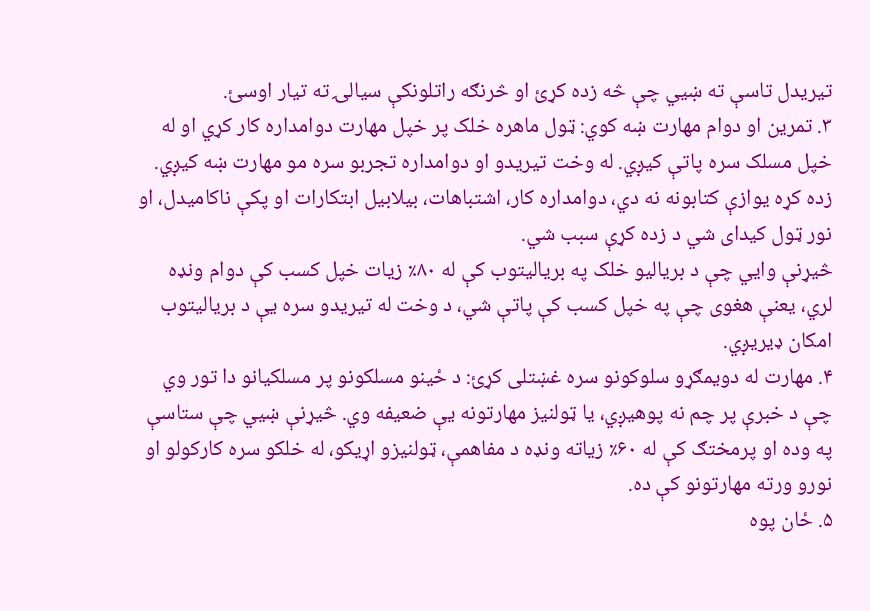تيريدل تاسې ته ښيي چې څه زده کړئ او څرنګه راتلونکې سيالۍ ته تيار اوسئ.
۳. تمرين او دوام مهارت ښه کوي: ټول ماهره خلک پر خپل مهارت دوامداره کار کړي او له خپل مسلک سره پاتې کيږي. له وخت تيريدو او دوامداره تجربو سره مو مهارت ښه کيږي. زده کړه يوازې کتابونه نه دي، دوامداره کار، اشتباهات، بيلابيل ابتکارات او پکې ناکاميدل، او نور ټول کيدای شي د زده کړې سبب شي.
څيړنې وايي چې د بریاليو خلک په برياليتوب کې له ۸۰٪ زيات خپل کسب کې دوام ونډه لري، يعنې هغوی چې په خپل کسب کې پاتې شي، د وخت له تيريدو سره يې د برياليتوب امکان ډيريږي.
۴. مهارت له دويمګړو سلوکونو سره غښتلی کړئ: د ځينو مسلکونو پر مسلکيانو دا تور وي چې د خبرې پر چم نه پوهيږي، يا ټولنيز مهارتونه يې ضعيفه وي. څيړنې ښيي چې ستاسې په وده او پرمختګ کې له ۶۰٪ زياته ونډه د مفاهمې، ټولنيزو اړيکو، له خلکو سره کارکولو او نورو ورته مهارتونو کې ده.
۵. ځان پوه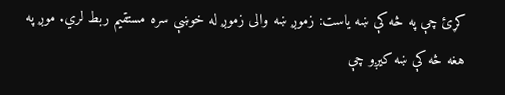کړئ چې په څه کې ښه ياست: زموږ ښه والی زموږ له خوښې سره مستقيم ربط لري. موږ په هغه څه کې ښه کيږو چې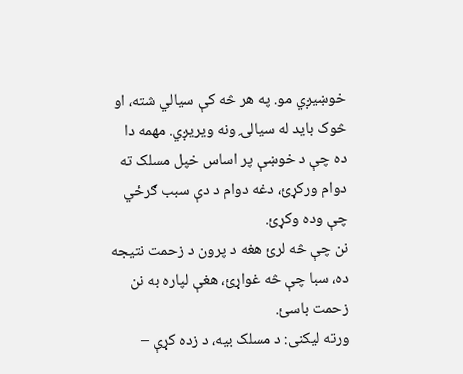خوښيږي مو. په هر څه کې سيالي شته، او څوک بايد له سيالۍ ونه ويريږي. مهمه دا ده چې د خوښې پر اساس خپل مسلک ته دوام ورکړئ، دغه دوام د دې سبب ګرځي چې وده وکړئ.
نن چې څه لرئ هغه د پرون د زحمت نتيجه ده، سبا چې څه غواړئ، هغې لپاره به نن زحمت باسئ.
ورته ليکنی: د مسلک بيه، د زده کړې –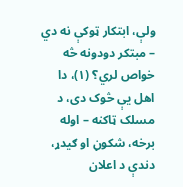ولې، ابتکار ټوکې نه دي – مبتکر دودونه څه خواص لري؟ (۱)، دا اهل يې څوک دی، د مسلک ټاکنه – اوله برخه، شکوڼ او ګيدړ، دندې د اعلان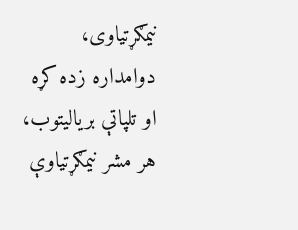نيمګړتياوی، دوامداره زده کړه او تلپاتې بريالیتوب، هر مشر نيمګړتياوې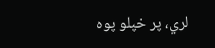لري، پر خپلو پوه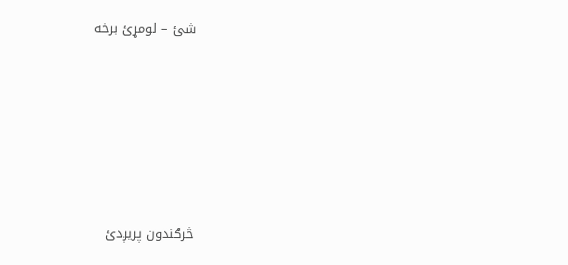شئ – لومړئ برخه






څرګندون پریږدئ